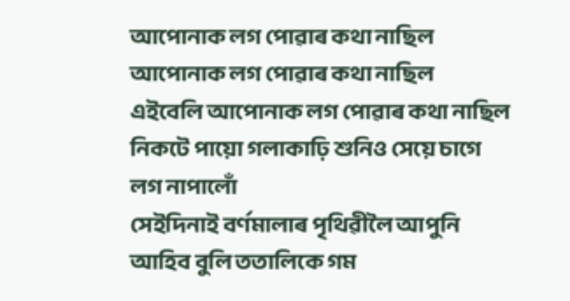আপোনাক লগ পোৱাৰ কথা নাছিল
আপোনাক লগ পোৱাৰ কথা নাছিল
এইবেলি আপোনাক লগ পোৱাৰ কথা নাছিল
নিকটে পায়ো গলাকাঢ়ি শুনিও সেয়ে চাগে লগ নাপালোঁ
সেইদিনাই বৰ্ণমালাৰ পৃথিৱীলৈ আপুনি আহিব বুলি ততালিকে গম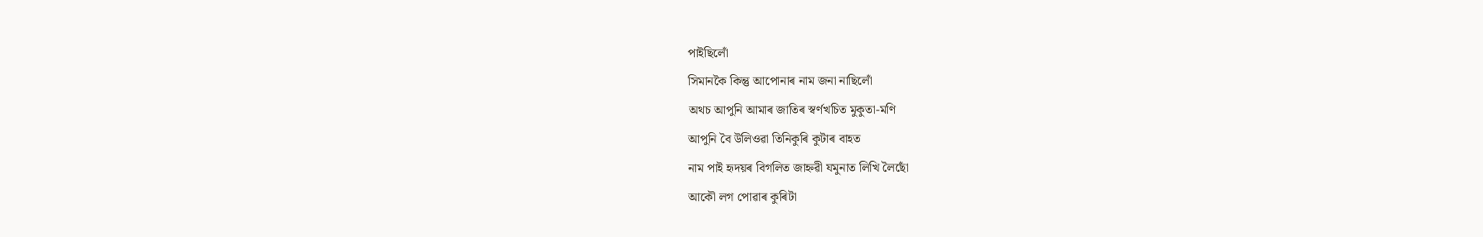পাইছিলোঁ
সিমানকৈ কিন্তু আপোনাৰ নাম জনা নাছিলোঁ
অথচ আপুনি আমাৰ জাতিৰ স্বৰ্ণখচিত মুকুতা-মণি
আপুনি বৈ উলিওৱা তিনিকুৰি কুটাৰ বাহত
নাম পাই হৃদয়ৰ বিগলিত জাহ্নৱী যমুনাত লিখি লৈছোঁ
আকৌ লগ পোৱাৰ কুৰিটা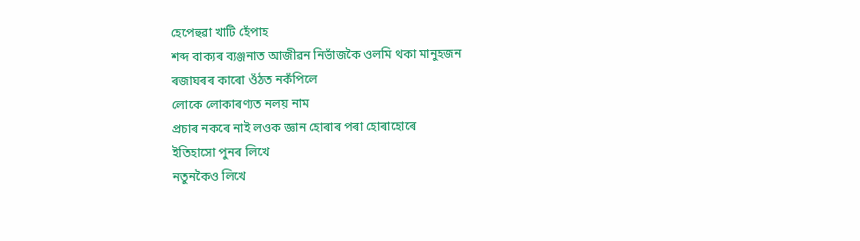হেপেহুৱা খাটি হেঁপাহ
শব্দ বাক্যৰ ব্যঞ্জনাত আজীৱন নিভাঁজকৈ ওলমি থকা মানুহজন
ৰজাঘৰৰ কাৰো ওঁঠত নকঁপিলে
লোকে লোকাৰণ্যত নলয় নাম
প্ৰচাৰ নকৰে নাই লওক জ্ঞান হোৰাৰ পৰা হোৰাহোৰে
ইতিহাসো পুনৰ লিখে
নতুনকৈও লিখে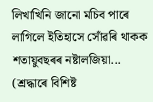লিখাখিনি জানো মচিব পাৰে
লাগিলে ইতিহাসে সোঁৱৰি থাকক শতায়ুবছৰৰ নষ্টালজিয়া...
(শ্ৰদ্ধাৰে বিশিষ্ট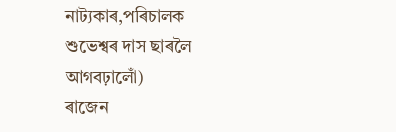নাট্যকাৰ,পৰিচালক শুভেশ্বৰ দাস ছাৰলৈ আগবঢ়ালোঁ)
ৰাজেন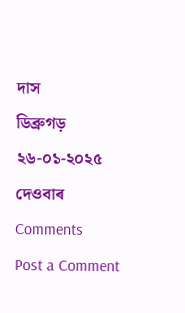দাস
ডিব্ৰুগড়
২৬-০১-২০২৫
দেওবাৰ
Comments
Post a Comment